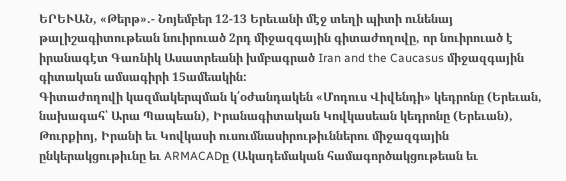ԵՐԵՒԱՆ, «Թերթ».- Նոյեմբեր 12-13 Երեւանի մէջ տեղի պիտի ունենայ թալիշագիտութեան նուիրուած 2րդ միջազգային գիտաժողովը, որ նուիրուած է իրանագէտ Գառնիկ Ասատրեանի խմբագրած Iran and the Caucasus միջազգային գիտական ամսագիրի 15ամեակին:
Գիտաժողովի կազմակերպման կ՛օժանդակեն «Մոդուս Վիվենդի» կեդրոնը (Երեւան, նախագահ՝ Արա Պապեան), Իրանագիտական Կովկասեան կեդրոնը (Երեւան), Թուրքիոյ, Իրանի եւ Կովկասի ուսումնասիրութիւններու միջազգային ընկերակցութիւնը եւ ARMACADը (Ակադեմական համագործակցութեան եւ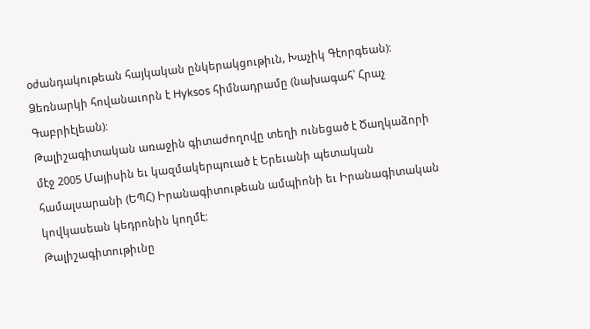օժանդակութեան հայկական ընկերակցութիւն, Խաչիկ Գէորգեան): Ձեռնարկի հովանաւորն է Hyksos հիմնադրամը (նախագահ՝ Հրաչ Գաբրիէլեան):
Թալիշագիտական առաջին գիտաժողովը տեղի ունեցած է Ծաղկաձորի մէջ 2005 Մայիսին եւ կազմակերպուած է Երեւանի պետական համալսարանի (ԵՊՀ) Իրանագիտութեան ամպիոնի եւ Իրանագիտական կովկասեան կեդրոնին կողմէ:
Թալիշագիտութիւնը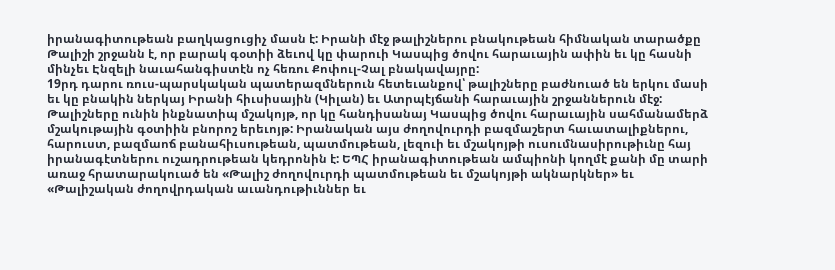իրանագիտութեան բաղկացուցիչ մասն է: Իրանի մէջ թալիշներու բնակութեան հիմնական տարածքը Թալիշի շրջանն է, որ բարակ գօտիի ձեւով կը փարուի Կասպից ծովու հարաւային ափին եւ կը հասնի մինչեւ Էնզելի նաւահանգիստէն ոչ հեռու Քոփուլ-Չալ բնակավայրը:
19րդ դարու ռուս-պարսկական պատերազմներուն հետեւանքով՝ թալիշները բաժնուած են երկու մասի եւ կը բնակին ներկայ Իրանի հիւսիսային (Կիլան) եւ Ատրպէյճանի հարաւային շրջաններուն մէջ: Թալիշները ունին ինքնատիպ մշակոյթ, որ կը հանդիսանայ Կասպից ծովու հարաւային սահմանամերձ մշակութային գօտիին բնորոշ երեւոյթ: Իրանական այս ժողովուրդի բազմաշերտ հաւատալիքներու, հարուստ, բազմաոճ բանահիւսութեան, պատմութեան, լեզուի եւ մշակոյթի ուսումնասիրութիւնը հայ իրանագէտներու ուշադրութեան կեդրոնին է: ԵՊՀ իրանագիտութեան ամպիոնի կողմէ քանի մը տարի առաջ հրատարակուած են «Թալիշ ժողովուրդի պատմութեան եւ մշակոյթի ակնարկներ» եւ «Թալիշական ժողովրդական աւանդութիւններ եւ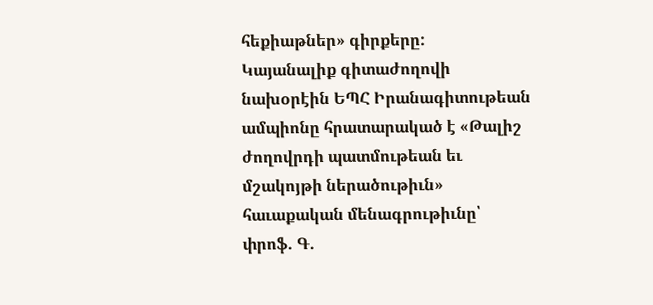հեքիաթներ» գիրքերը:
Կայանալիք գիտաժողովի նախօրէին ԵՊՀ Իրանագիտութեան ամպիոնը հրատարակած է «Թալիշ ժողովրդի պատմութեան եւ մշակոյթի ներածութիւն» հաւաքական մենագրութիւնը՝ փրոֆ. Գ.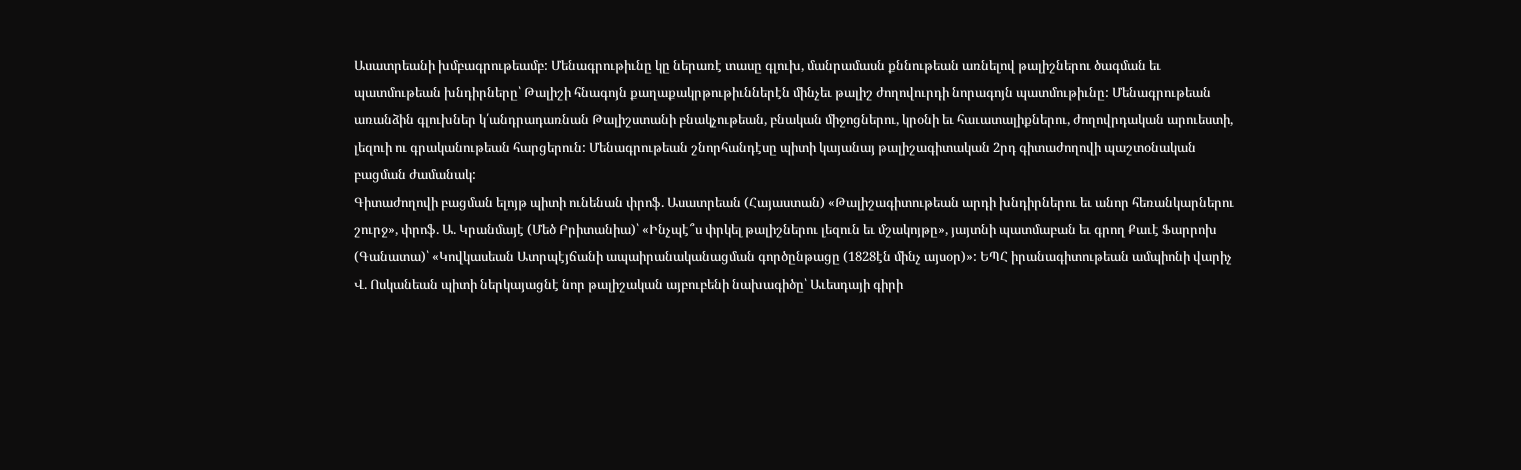Ասատրեանի խմբագրութեամբ: Մենագրութիւնը կը ներառէ տասը գլուխ, մանրամասն քննութեան առնելով թալիշներու ծագման եւ պատմութեան խնդիրները՝ Թալիշի հնագոյն քաղաքակրթութիւններէն մինչեւ թալիշ ժողովուրդի նորագոյն պատմութիւնը: Մենագրութեան առանձին գլուխներ կ՛անդրադառնան Թալիշստանի բնակչութեան, բնական միջոցներու, կրօնի եւ հաւատալիքներու, ժողովրդական արուեստի, լեզուի ու գրականութեան հարցերուն: Մենագրութեան շնորհանդէսը պիտի կայանայ թալիշագիտական 2րդ գիտաժողովի պաշտօնական բացման ժամանակ:
Գիտաժողովի բացման ելոյթ պիտի ունենան փրոֆ. Ասատրեան (Հայաստան) «Թալիշագիտութեան արդի խնդիրներու եւ անոր հեռանկարներու շուրջ», փրոֆ. Ա. Կրանմայէ (Մեծ Բրիտանիա)՝ «Ինչպէ՞ս փրկել թալիշներու լեզուն եւ մշակոյթը», յայտնի պատմաբան եւ գրող Քաւէ Ֆարրոխ (Գանատա)՝ «Կովկասեան Ատրպէյճանի ապաիրանականացման գործընթացը (1828էն մինչ այսօր)»: ԵՊՀ իրանագիտութեան ամպիոնի վարիչ Վ. Ոսկանեան պիտի ներկայացնէ նոր թալիշական այբուբենի նախագիծը՝ Աւեսդայի գիրի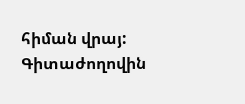հիման վրայ:
Գիտաժողովին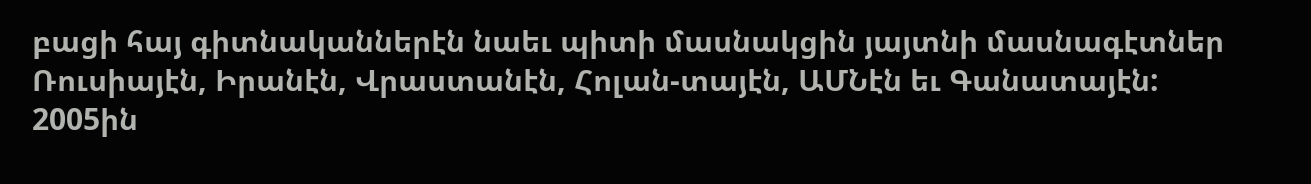բացի հայ գիտնականներէն նաեւ պիտի մասնակցին յայտնի մասնագէտներ Ռուսիայէն, Իրանէն, Վրաստանէն, Հոլան-տայէն, ԱՄՆէն եւ Գանատայէն:
2005ին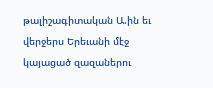թալիշագիտական Ա.ին եւ վերջերս Երեւանի մէջ կայացած զազաներու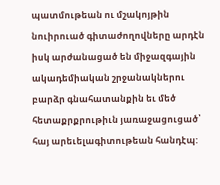պատմութեան ու մշակոյթին նուիրուած գիտաժողովները արդէն իսկ արժանացած են միջազգային ակադեմիական շրջանակներու բարձր գնահատանքին եւ մեծ հետաքրքրութիւն յառաջացուցած՝ հայ արեւելագիտութեան հանդէպ: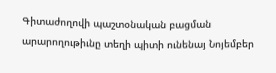Գիտաժողովի պաշտօնական բացման արարողութիւնը տեղի պիտի ունենայ Նոյեմբեր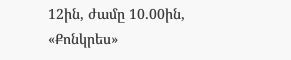12ին, ժամը 10.00ին, «Քոնկրես»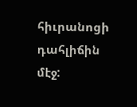հիւրանոցի դահլիճին մէջ: